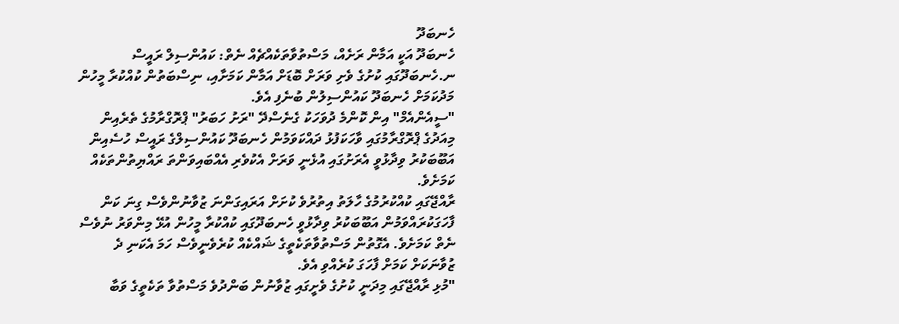ހެނބަދޫ
ހެނބަދޫ އަކީ އަމާން ރަށެއް، މަސްތުވާތަކެއްޗެއް ނެތް: ކައުންސިލް ރައީސް
ނ.ހެނބަދޫގައި ކުށުގެ ވެށި ވަރަށް ބޮޑަށް އަމާން ކަމަށާއި، ނިސްބަތުން ކުއްކުރާ މީހުން މަދުކަމަށް ހެނބަދޫ ކައުންސިލުން ބުނެފި އެވެ.
"ސީއެންއެމް" އިން ކޮންމެ ދުވަހަކު ގެނެސްދޭ "ރަށު ހަބަރު" ޕްރޮގްރާމުގެ ތެރެއިން މިއަދުގެ ޕްރޮގްރާމުގައި ވާހަކަފުޅު ދައްކަވަމުން ހެނބަދޫ ކައުންސިލްގެ ރައީސް ހުސެއިން އަބޫބަކުރު ވިދާޅުވީ އެރަށުގައި އުޅެނީ ވަރަށް އެކުވެރި އެއްބައިވަންތަ ރައްޔިތުންތަކެއް ކަމަށެވެ.
ރާއްޖޭގައި ކުއްކުރުމުގެ ހާލަތު އިތުރުވެ ކުށަށް އަރައިގަންނަ ޒުވާނުންވެސް ގިނަ ކަން ފާހަގަކުރައްވަމުން އަބޫބަކުރު ވިދާޅުވީ ހެނބަދޫގައި ކުއްކުރާ މީހުން އުޅޭ މިންވަރު ނުވެސް ނެތް ކަމަށެވެ. އެގޮތުން މަސްތުވާތަކެތީގެ ޝައްކެއް ކުރެވެނީވެސް ހަމަ އެކަނި ދެ ޒުވާނަކަށް ކަމަށް ފާހަގަ ކުރެއްވި އެވެ.
"މުޅި ރާއްޖޭގައި މިދަނީ ކުށުގެ ވެށީގައި ޒުވާނުން ބަންދުވެ މަސްތުވާ ތަކެތީގެ ވަބާ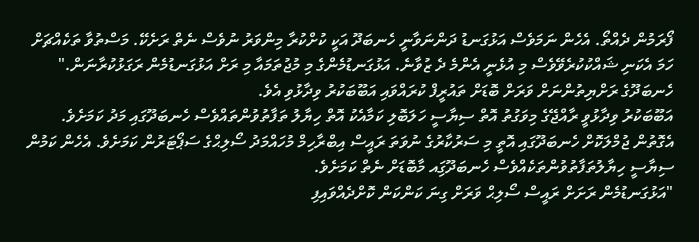ފޯރަމުން ދެއްތޯ. އެހެން ނަމަވެސް އަޅުގަނޑު ދަންނަވާނީ ހެނބަދޫ އަކީ ކުށްކުރާ މިންވަރު ނުވެސް ނެތް ރަށެކޭ. މަސްތުވާ ތަކެއްޗަށް ހަމަ އެކަނި ޝައްކުކުރެވޭވެސް މި އުޅެނީ އެންމެ ދެ ޒުވާނެ. އަޅުގަނޑުމެންގެ މި މުޖުތަމައާ މި ރަށް އަޅުގަނޑުމެން ރަގަޅުކުރާނަން." ހެނބަދޫގެ ރަށްޔިތުންނަށް ވަރަށް ބޮޑަށް ތައުރީފް ކުރައްވައި އަބޫބަކުރު ވިދާޅުވި އެވެ.
އަބޫބަކުރު ވިދާޅުވީ ރާއްޖޭގެ މިވަގުތު އޮތް ސިޔާސީ ހަލަބޮލި ކަމާއެކު އޮތް ހިޔާލު ތަފާތުވުންތައްވެސް ހެނބަދޫގައި މަދު ކަމަށެވެ.
އެގޮތުން ޖުމްލަކޮށް ހެނބަދޫގައި އޮތީ މި ސަރުކާރުގެ ނުވަތަ ރައީސް އިބްރާހިމް މުހައްމަދު ސޯލިޙްގެ ސަޕޯޓަރުން ކަމަށެވެ. އެހެން ކަމުން ސިޔާސީ ހިޔާލުތަފާތުވުންތަކެއްވެސް ހެނބަދޫގަިއ މާބޮޑަށް ނެތް ކަމަށެވެ.
"އަޅުގަނޑުމެން ރަށަށް ރައީސް ސޯލިޙް ވަރަށް ގިނަ ކަންކަން ކޮށްދެއްވައިފި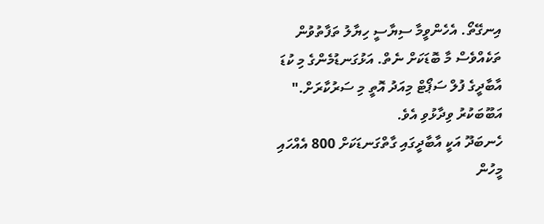އިނގޭތޯ. އެހެންވީމާ ސިޔާސީ ހިޔާލު ތަފާތުވުން ތަކެއްވެސް މާ ބޮޑަކަށް ނެތް. އަޅުގަނޑުމެންގެ މި ކުޑަ އާބާދީގެ ފުލް ސަޕޯޓް މިއަދު އޮތީ މި ސަރުކާރަށް." އަބޫބަކުރު ވިދާޅުވި އެވެ.
ހެނބަދޫ އަކީ އާބާދީގައި ގާތްގަނޑަކަށް 800 އެއްހައި މީހުން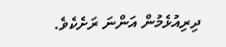ދިރިއުޅެމުން އަންނަ ރަށެކެވެ.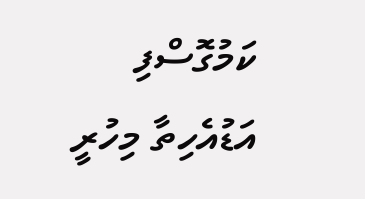ކަމުގޮސްފި
އަޑުއެހިތާ މިހުރީ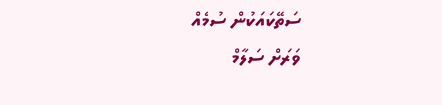ސަތޭކައަކުން ސުމެއް
ވަރަށް ސަލާމް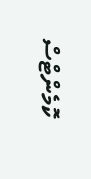ކޮމެންޓްސް